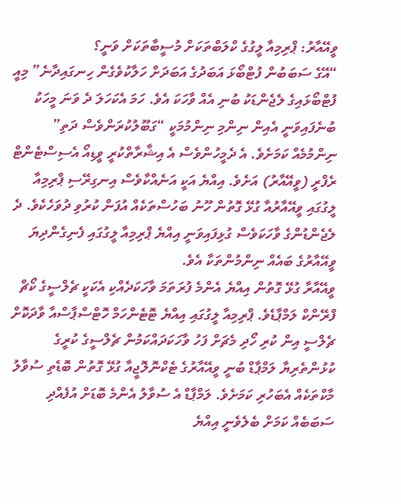ވީއޭއާރު: ޕްރިމިއާ ލީގުގެ ކްލަބްތަކަށް މުސީބާތަކަށް ވަނީ؟
“އޭގެ ސަބަބުން ފުޓްބޯޅަ އަބަދުގެ އަބަދަށް ހަލާކުވެގެން ހިނގައިދާނެ” މިއީ ފުޓްބޯޅައިގެ ލެޖެންޑަކު ބުނި އެއް ވާހަކަ އެވެ. ހަމަ އެކަހަލަ ދެ ވަނަ މީހަކު ބުނެފައިވަނީ އެއިން ނިންމި ނިންމުމަކީ “ގަބޫލުކުރަންވެސް ދަތި” ނިންމުމެއް ކަމަށެވެ. އެ ދެމީހުންވެސް އެ އިޝާރާތްކުރީ ވީޑިއޯ އެސިސްޓެންޓް ރެފްރީ (ވީއޭއާރު) އަށެވެ. އިއްޔެ އަކީ އަނެއްކާވެސް އިނގިރޭސި ޕްރިމިއާ ލީގުގައި ވީއޭއާރުއާ ގުޅޭ ގޮތުން ހޫނު ބަހުސްތަކެއް އުފަން ކުރުވި ދުވަހެކެވެ. ދެ ލެޖެންޑުންގެ ވާހަކަވެސް ގުޅިފައިވަނީ އިއްޔެ ޕްރިމިއާ ލީގުގައި ފެނިގެންދިޔަ ވީއޭއާރުގެ ބައެއް ނިންމުންތަކާ އެވެ.
ވީއޭއާރާ ގުޅޭ ގޮތުން އިއްޔެ އެންމެ ފުރަތަމަ ވާހަކަދެއްކި އެކަކީ ޗެލްސީގެ ކޯޗް ފްރޭންކް ލަމްޕާޑެވެ. ޕްރިމިއާ ލީގުގައި އިއްޔެ ޓޮޓެންހަމް ހޮޓްސްޕާސްއާ ވާދަކޮށް ޗެލްސީ އިން ކުރި ހޯދި މެޗަށް ފަހު ވާހަކަދައްކަމުން ޗެލްސީގެ ކުރީގެ ކުޅުންތެރިޔާ ލަމްޕާޑް ބުނީ ވީއޭއާރުގެ ޓެކްނޮލޮޖީއާ ގުޅޭ ގޮތުން ބޮޑެތި ސުވާލު މާކްތަކެއް އެބަހުރި ކަމަށެވެ. ލަމްޕާޑް އެ ސުވާލު އެންމެ ބޮޑަށް އުފެއްދި ސަބަބެއް ކަމަށް ބެލެވެނީ އިއްޔެ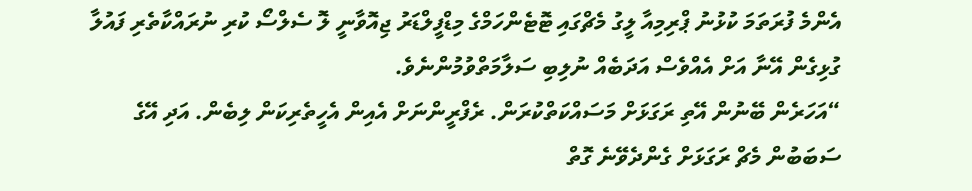އެންމެ ފުރަތަމަ ކުޅުނު ޕްރިމިއާ ލީގު މެޗްގައި ޓޮޓެންހަމްގެ މިޑްފީލްޑަރު ޖިއޮވާނީ ލޮ ސެލްސޯ ކުރި ނުރައްކާތެރި ފައުލާ ގުޅިގެން އޭނާ އަށް އެއްވެސް އަދަބެއް ނުލިބި ސަލާމަތްވުމުންނެވެ.
“އަހަރެން ބޭނުން އޭތި ރަގަޅަށް މަސައްކަތްކުރަން. ރެފްރީންނަށް އެއިން އެހީތެރިކަން ލިބެން. އަދި އޭގެ ސަބަބުން މެޗް ރަގަޅަށް ގެންދެވޭނެ ގޮތް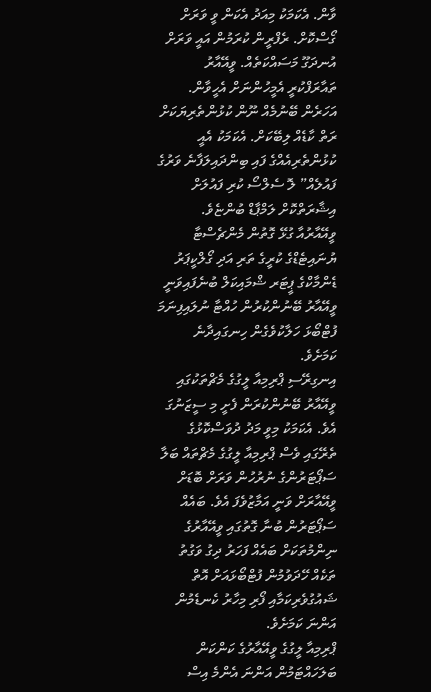ވާން. އެކަމަކު މިއަދު އެކަން ވީ ވަރަށް ގޯސްކޮށް. ރެފްރީން ކުރަމުން އައީ ވަރަށް އުނދަގޫ މަސައްކަތެއް. ވީއޭއާރު ތައާރަފްކުރީ އެމީހުންނަށް އެހީވާން. އަހަރެން ބޭނުމެއް ނޫން ކުޅުންތެރިޔަކަށް ރަތް ކާޑެއް ލިބޭކަށް. އެކަމަކު އެއީ ކުޅުންތެރިއެއްގެ ފައި ބިންދައިލަފާނެ ވަރުގެ ފައުލެއް” ލޮ ސެލްސޯ ކުރި ފައުލަށް އިޝާރަތްކޮށް ލަމްޕާޑް ބުންޏެވެ.
ވީއޭއާރުއާ ގުޅޭ ގޮތުން މެންޗެސްޓާ ޔުނައިޓެޑްގެ ކުރީގެ ތަރި އަދި ގޯލްކީޕަރު ޑެންމާކްގެ ޕީޓަރ ޝްމައިކަލް ބުނެފައިވަނީ ވީއޭއާރު ބޭނުންކުރުން ހުއްޓާ ނުލައިފިނަމަ ފުޓްބޯޅަ ހަލާކުވެގެން ހިނގައިދާނެ ކަމަށެވެ.
އިނގިރޭސި ޕްރިމިއާ ލީގުގެ މެޗްތަކުގައި ވީއޭއާރު ބޭނުންކުރަން ފެށީ މި ސީޒަނުގަ އެވެ. އެކަމަކު މިވީ މަދު ދުވަސްކޮޅުގެ ތެރޭގައި ވެސް ޕްރިމިއާ ލީގުގެ މެޗްތައް ބަލާ ސަޕޯޓަރުންގެ ނުރުހުން ވަރަށް ބޮޑަށް ވީއޭއާރަށް ވަނީ އަމާޒުވެފަ އެވެ. ބައެއް ސަޕޯޓަރުން ބުނާ ގޮތުގައި ވީއޭއާރުގެ ނިންމުތަކަށް ބައެއް ފަހަރު ދިގު ވަގުތު ތަކެއް ހޭދަވުމުން ފުޓްބޯޅައަށް އޮތް ޝައުގުވެރިކަމާއި ފޯރި މިހާރު ކެނޑެމުން އަންނަ ކަމަށެވެ.
ޕްރިމިއާ ލީގުގެ ވީއޭއާރުގެ ކަންކަން ބަލަހައްޓަމުން އަންނަ އެންމެ އިސް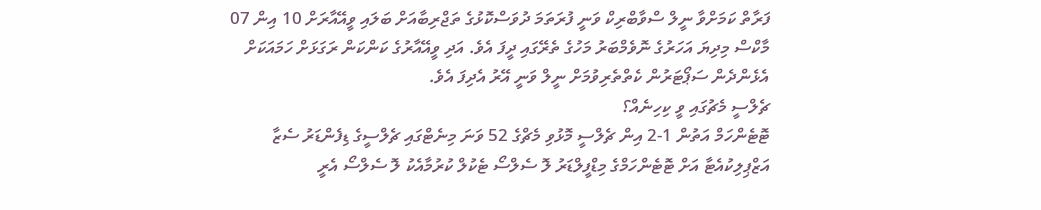ފަރާތް ކަމަށްވާ ނީލް ސްވާބްރިކް ވަނީ ފުރަތަމަ ދުވަސްކޮޅުގެ ތަޖްރިބާއަށް ބަލައި ވީއޭއާރަށް 10 އިން 07 މާކްސް މިދިޔަ އަހަރުގެ ނޮވެމްބަރު މަހުގެ ތެރޭގައި ދީފަ އެވެ. އަދި ވީއޭއާރުގެ ކަންކަން ރަގަޅަށް ހަމައަކަށް އެޅެންދެން ސަޕޯޓަރުން ކެތްތެރިވުމަށް ނީލް ވަނީ އޭރު އެދިފަ އެވެ.
ޗެލްސީ މެޗުގައި ވީ ކިހިނެއް؟
ޓޮޓެންހަމް އަތުން 1-2 އިން ޗެލްސީ މޮޅުވި މެޗްގެ 52 ވަނަ މިނެޓްގައި ޗެލްސީގެ ޑިފެންޑަރު ސެޒާ އަޒްޕިލިކުއެޓާ އަށް ޓޮޓެންހަމްގެ މިޑްފީލްޑަރު ލޮ ސެލްސޯ ޓެކުލް ކުރުމާއެކު ލޮ ސެލްސޯ އެރީ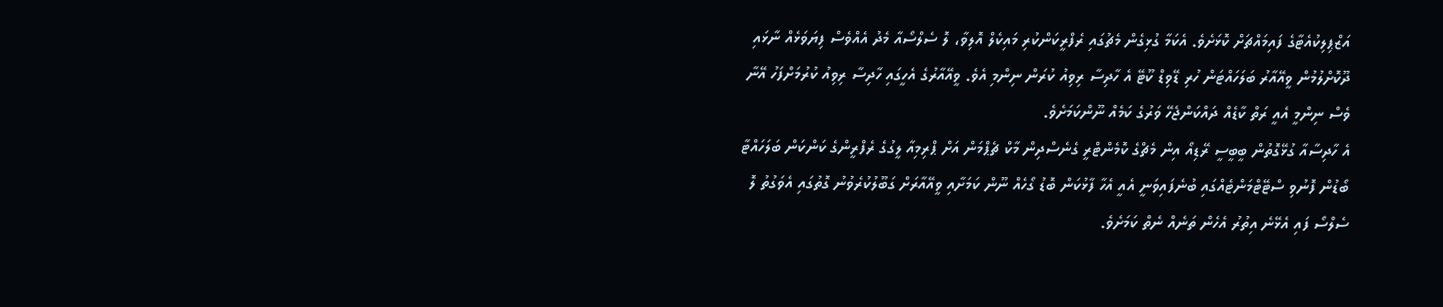އަޒްޕިލިކުއެޓާގެ ފައިމައްޗަށް ކޮޅަށެވެ. އެކަމާ ގުޅިގެން މެޗުގައި ރެފްރީކަންކުރި މައިކެލް އޮލިވާ، ލޮ ސެލްސޯއާ މެދު އެއްވެސް ފިޔަވަޅެއް ނާޅައި ދޫކޮށްލުމުން ވީއޭއާރު ބަލަހައްޓަން ހުރި ޑޭވިޑް ކޫޓޭ އެ ހާދިސާ ރިވިއު ކުރަން ނިންމި އެވެ. ވީއޭއާރުގެ އެހީގައި ހާދިސާ ރިވިއު ކުރުމަށްފަހު އޭނާ ވެސް ނިންމީ އެއީ ރަތް ކާޑެއް ދައްކަންޖެހޭ ވަރުގެ ކަމެއް ނޫންކަމަށެވެ.
އެ ހާދިސާއާ ގުޅޭގޮތުން ބީބީސީ ރޭޑިއޯ އިން މެޗްގެ ކޮމެންޓްރީ ގެނެސްދިން މާކް ޗެޕްމަން އަށް ޕްރިމިއާ ލީގުގެ ރެފްރީންގެ ކަންކަން ބަލަހައްޓާ ބޯޑުން ފޮނުވި ސްޓޭޓްމަންޓެއްގައި ބުނެފައިވަނީ އެއީ އެހާ ފާޅުކަން ބޮޑު ގޯހެއް ނޫން ކަމަށާއި ވީއޭއާރަށް ގަބޫލުކުރެވުނު ގޮތުގައި އެވަގުތު ލޮ ސެލްސޯ ފައި އެޅޭނެ އިތުރު އެހެން ތަނެއް ނެތް ކަމަށެވެ.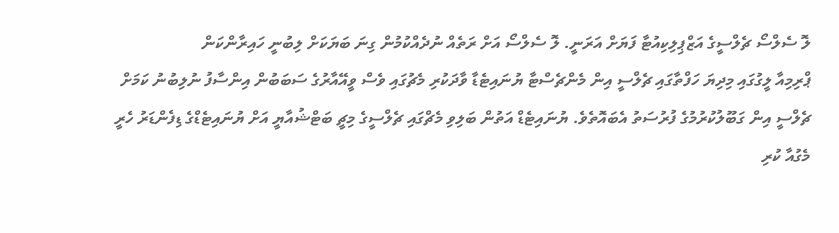ލޮ ސެލްސޯ ޗެލްސީގެ އަޒްޕިލިކިއުޓާ ފަޔަށް އަރަނީ. ލޮ ސެލްސޯ އަށް ރަތެއް ނުދެއްކުމުން ގިނަ ބަޔަކަށް ލިބުނީ ހައިރާންކަން
ޕްރިމިއާ ލީގުގައި މިދިޔަ ހަފްތާގައި ޗެލްސީ އިން މެންޗެސްޓާ ޔުނައިޓެޑާ ވާދަކުރި މެޗުގައި ވެސް ވީއޭއާރުގެ ސަބަބުން އިންސާފު ނުލިބުނު ކަމަށް ޗެލްސީ އިން ގަބޫލުކުރުމުގެ ފުރުސަތު އެބައޮތެވެ. ޔުނައިޓެޑް އަތުން ބަލިވި މެޗްގައި ޗެލްސީގެ މިޗީ ބަޓްޝުއާޔީ އަށް ޔުނައިޓެޑްގެ ޑިފެންޑަރު ހެރީ މެގުއާ ކުރި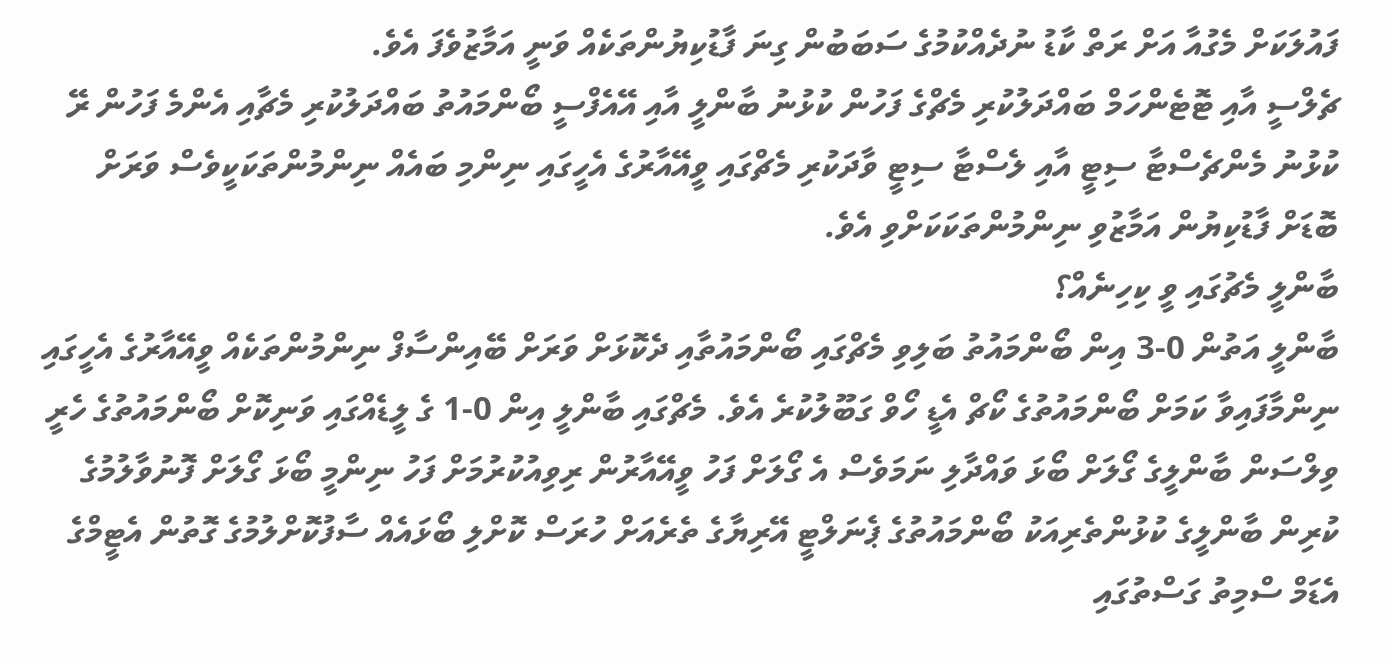ފައުލަކަށް މެގުއާ އަށް ރަތް ކާޑު ނުދެއްކުމުގެ ސަބަބުން ގިނަ ފާޑުކިޔުންތަކެއް ވަނީ އަމާޒުވެފަ އެވެ.
ޗެލްސީ އާއި ޓޮޓެންހަމް ބައްދަލުކުރި މެޗްގެ ފަހުން ކުޅުނު ބާންލީ އާއި އޭއެފްސީ ބޯންމައުތު ބައްދަލުކުރި މެޗާއި އެންމެ ފަހުން ރޭ ކުޅުނު މެންޗެސްޓާ ސިޓީ އާއި ލެސްޓާ ސިޓީ ވާދަކުރި މެޗްގައި ވީއޭއާރުގެ އެހީގައި ނިންމި ބައެއް ނިންމުންތަކަކީވެސް ވަރަށް ބޮޑަށް ފާޑުކިޔުން އަމާޒުވި ނިންމުންތަކަކަށްވި އެވެ.
ބާންލީ މެޗުގައި ވީ ކިހިނެއް؟
ބާންލީ އަތުން 0-3 އިން ބޯންމައުތު ބަލިވި މެޗްގައި ބޯންމައުތާއި ދެކޮޅަށް ވަރަށް ބޭއިންސާފް ނިންމުންތަކެއް ވީއޭއާރުގެ އެހީގައި ނިންމާފައިވާ ކަމަށް ބޯންމައުތުގެ ކޯޗް އެޑީ ހޯވް ގަބޫލުކުރެ އެވެ. މެޗްގައި ބާންލީ އިން 0-1 ގެ ލީޑެއްގައި ވަނިކޮށް ބޯންމައުތުގެ ހެރީ ވިލްސަން ބާންލީގެ ގޯލަށް ބޯޅަ ވައްދާލި ނަމަވެސް އެ ގޯލަށް ފަހު ވީއޭއާރުން ރިވިއުކުރުމަށް ފަހު ނިންމީ ބޯޅަ ގޯލަށް ފޮނުވާލުމުގެ ކުރިން ބާންލީގެ ކުޅުންތެރިއަކު ބޯންމައުތުގެ ޕެނަލްޓީ އޭރިޔާގެ ތެރެއަށް ހުރަސް ކޮށްލި ބޯޅައެއް ސާފުކޮށްލުމުގެ ގޮތުން އެޓީމްގެ އެޑަމް ސްމިތު ގަސްތުގައި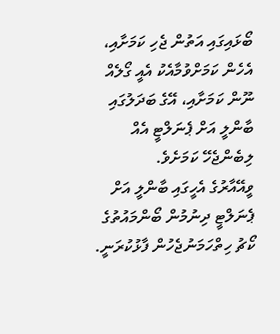ބޯޅައިގައި އަތުން ޖެހި ކަމަށާއި، އެހެން ކަމަށްވުމާއެކު އެއީ ގޯލެއް ނޫން ކަމަށާއި، އޭގެ ބަދަލުގައި ބާންލީ އަށް ޕެނަލްޓީ އެއް ލިބެންޖެހޭ ކަމަށެވެ.
ވީއޭއާރުގެ އެހީގައި ބާންލީ އަށް ޕެނަލްޓީ ދިނުމުން ބޯންމައުތުގެ ކޯޗު ހިތްހަމަނުޖެހުން ފާޅުކުރަނީ.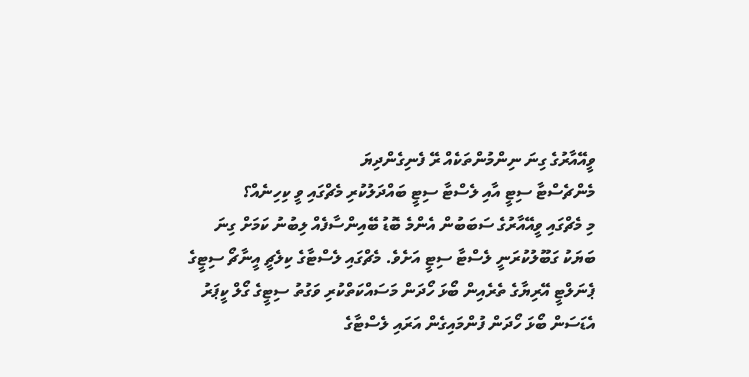ވީއޭއާރުގެ ގިނަ ނިންމުންތަކެއް ރޭ ފެނިގެންދިޔަ
މެންޗެސްޓާ ސިޓީ އާއި ލެސްޓާ ސިޓީ ބައްދަލުކުރި މެޗްގައި ވީ ކިހިނެއް؟
މި މެޗްގައި ވީއޭއާރުގެ ސަބަބުން އެންމެ ބޮޑު ބޭއިންސާފެއް ލިބުނު ކަމަށް ގިނަ ބަޔަކު ގަބޫލުކުރަނީ ލެސްޓާ ސިޓީ އަށެވެ. މެޗްގައި ލެސްޓާގެ ކިލެޗީ އީނާޗޯ ސިޓީގެ ޕެނަލްޓީ އޭރިޔާގެ ތެރެއިން ބޯޅަ ހޯދަން މަސައްކަތްކުރި ވަގުތު ސިޓީގެ ގޯލް ކީޕަރު އެޑަސަން ބޯޅަ ހޯދަން ފުންމައިގެން އަރައި ލެސްޓާގެ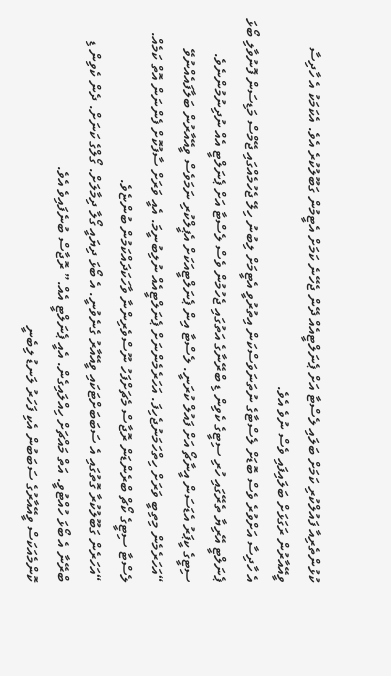ކުޅުންތެރިއާ ފައުލްކުރި ކަމަށް ބަލައި ލެސްޓާ އަށް ޕެނަލްޓީއެއް ދޭން ޖެހޭނެ ކަމަށް އެޓީމުން ގަބޫލުކުރެ އެވެ. އެކަމަކު އެ ހާދިސާ ވީއޭއާރުން ރަގަޅަށް ބަލައިފައި ވެސް ނުވެ އެވެ.
އެ ހާދިސާ އަށްވުރެ ވެސް ބޮޑަށް ލެސްޓާގެ ނުތަނަވަސްކަން އިތުރުވީ އެޓީމަށް ލިބުނު ހިލޭ ޖެހުމެއްގައި ޖޭމްސް މަޑިސަން ފޮނުވާލި ބޯޅަ ޕެނަލްޓީ އޭރިޔާ ތެރޭގައި ހުރި ސިޓީގެ ކެވިން ޑި ބްރޭނާގެ އަތުގައި ޖެހުމުން ވެސް ލެސްޓާ އަށް ޕެނަލްޓީ އެއް ނުދިނުމުންނެވެ.
ސިޓީގެ ކީޕަރު އެޑަސަން އީނާޗޯ އަށް ފައުލް ކުރަނީ. ލެސްޓާ އިން ޕެނަލްޓީއަކަށް އެޕީލްކުރި ނަމަވެސް ވީއޭއާރުން ބަލާފައެއްނުވޭ
“އަހަރެމެން މިތިބީ ވަރަށް ހިތްހަމަނުޖެހިފަ. އަހަރެމެންނަށް ޕެނަލްޓީއެއް ނުލިބުނީމަ. އެއީ ވަރަށް ސާފުކޮށް ފެންނަން އޮތް ކަމެއް. ލެސްޓާ ސިޓީގެ ކޯޗް ބްރެންޑަން ރޮޖާސް މެޗަށްފަހު ނޫސްވެރިންނާ ވާހަކަދައްކަމުން ބުންޏެވެ.
“އަހަރެން ގަބޫލުކުރާ ގޮތުގައި އެ ސަބަބަށްޓަކައި ވީއޭއާރު ގެނެވުނީ. އެ ބޯޅަ ދިޔައީ ގޯލާ ދިމާލަށް. ގޯލްގެ ކަނަށް. ދެން ކެވިން ޑި ބްރޭނާ އެ ބޯޅަ ހުއްޓުވީ. އަތް މައްޗަށް ހިއްލައިގެން. އެއީ ޕެނަލްޓީ އެއް.” ރޮޖާސް ބުނެފައިވެ އެވެ.
ކޮންމެއަކަސް ވީއޭއާރުގެ ސަބަބުން އެކި ފަހަރު ލަނޑު ލިބެނީ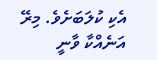އެކި ކުލަބަށެވެ. މިރޭ އަނެއްކާ ވާނީ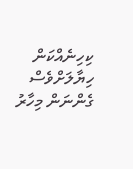ކިހިނެއްކަން ހިޔާލަށްވެސް ގެންނަން މިހާރު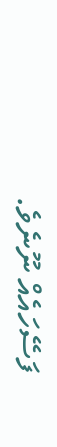ފަސޭހައެއް ނޫނެވެ.